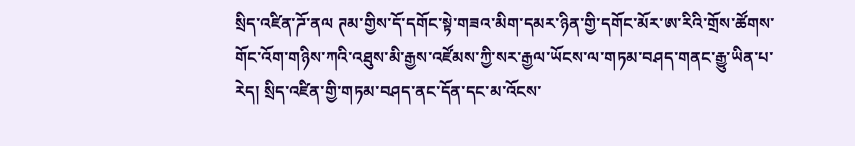སྲིད་འཛིན་ཌོ་ནལ ཊམ་གྱིས་དོ་དགོང་སྟེ་གཟའ་མིག་དམར་ཉིན་གྱི་དགོང་མོར་ཨ་རིའི་གྲོས་ཚོགས་གོང་འོག་གཉིས་ཀའི་འཐུས་མི་རྒྱས་འཛོམས་ཀྱི་སར་རྒྱལ་ཡོངས་ལ་གཏམ་བཤད་གནང་རྒྱུ་ཡིན་པ་རེད། སྲིད་འཛིན་གྱི་གཏམ་བཤད་ནང་དོན་དང་མ་འོངས་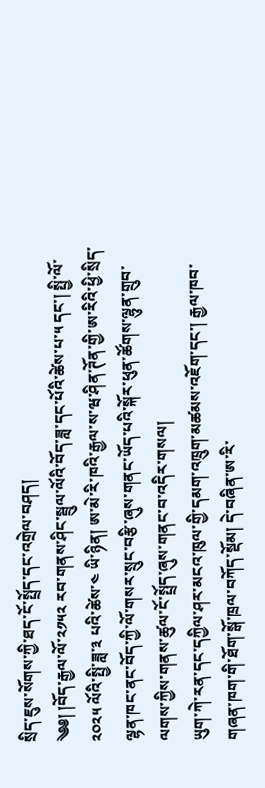སྲིད་ཇུས་སོགས་ཀྱི་ཐད་ངོ་སྤྲོད་དང་འགྲེལ་བཤད།
༄༅། །བོད་རྒྱལ་ལོ་༢༡༥༢ རབ་གནས་ཤིང་སྦྲུལ་ལོའི་བོད་ཟླ་དང་པོའི་ཚེས་པ་༥ དང་། སྤྱི་ལོ་༢༠༢༥ ལོའི་སྤྱི་ཟླ་༣ པའི་ཚེས་༤ ཡི་ཉིན། ཨ་མེ་རི་ཁའི་རྒྱལ་ས་ཝ་ཤིན་ཊོན་གྱི་ཨ་རིའི་ཕྱི་སྲིད་ལྷན་ཁང་ནང་བོད་ཀྱི་ལོ་གསར་སྲུང་བརྩི་ཞུས་གནང་ཡོད་པའི་སྐོར་ཕུན་ཚོགས་ལྷུན་གྲུབ་ལགས་ཀྱིས་གནས་ཚུལ་ངོ་སྤྲོད་ཞུས་གནང་བ་འདིར་གསལ།
ཡུག་ཀེ་རན་དང་དཀྱིལ་ཤར་མངའ་ཁུལ་གྱི་དམག་འཁྲུག་མཚམས་འཇོག་དང་། རྒྱལ་ཁབ་གཞན་ཁག་གི་ཐོག་སྒོ་ཁྲལ་བཀོད་སྡོམ། དེ་བཞིན་ཨ་རི་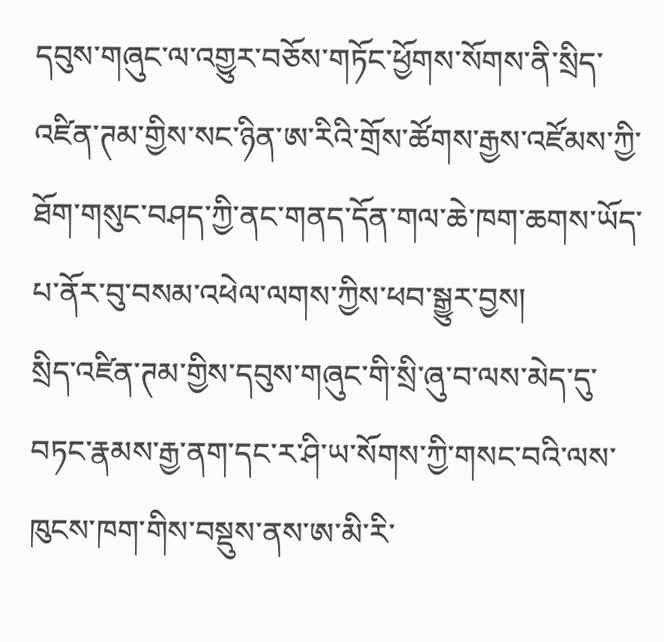དབུས་གཞུང་ལ་འགྱུར་བཅོས་གཏོང་ཕྱོགས་སོགས་ནི་སྲིད་འཛིན་ཊམ་གྱིས་སང་ཉིན་ཨ་རིའི་གྲོས་ཚོགས་རྒྱས་འཛོམས་ཀྱི་ཐོག་གསུང་བཤད་ཀྱི་ནང་གནད་དོན་གལ་ཆེ་ཁག་ཆགས་ཡོད་པ་ནོར་བུ་བསམ་འཕེལ་ལགས་ཀྱིས་ཕབ་སྒྱུར་བྱས།
སྲིད་འཛིན་ཊམ་གྱིས་དབུས་གཞུང་གི་སྲི་ཞུ་བ་ལས་མེད་དུ་བཏང་རྣམས་རྒྱ་ནག་དང་ར་ཤི་ཡ་སོགས་ཀྱི་གསང་བའི་ལས་ཁུངས་ཁག་གིས་བསྡུས་ནས་ཨ་མི་རི་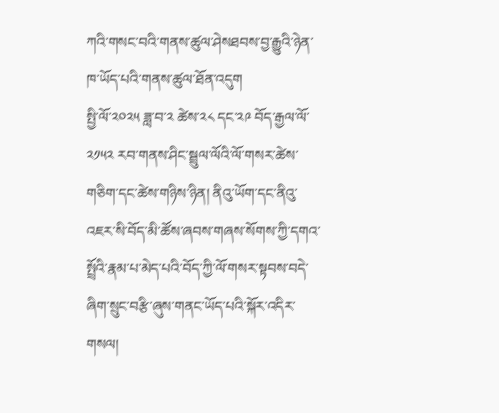ཀའི་གསང་བའི་གནས་ཚུལ་ཤེསཐབས་བྱ་རྒྱུའི་ཉེན་ཁ་ཡོད་པའི་གནས་ཚུལ་ཐོན་འདུག
སྤྱི་ལོ་༢༠༢༥ ཟླ་བ་༢ ཚེས་༢༨ དང་༢༩ བོད་རྒྱལ་ལོ་༢༡༥༢ རབ་གནས་ཤིང་སྦྲུལ་ལོའི་ལོ་གསར་ཚེས་གཅིག་དང་ཚེས་གཉིས་ཉིན། ནིའུ་ཡོག་དང་ནིའུ་འཇར་སི་བོད་མི་ཚོས་ཞབས་གཞས་སོགས་ཀྱི་དགའ་སྤྲོའི་རྣམ་པ་མེད་པའི་བོད་ཀྱི་ལོ་གསར་སྟབས་བདེ་ཞིག་སྲུང་བརྩི་ཞུས་གནང་ཡོད་པའི་སྐོར་འདིར་གསལ།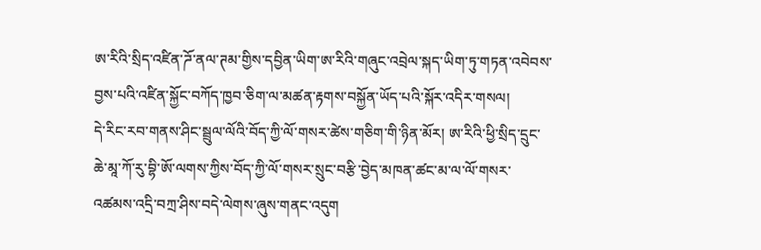ཨ་རིའི་སྲིད་འཛིན་ཌོ་ནལ་ཊམ་གྱིས་དབྱིན་ཡིག་ཨ་རིའི་གཞུང་འབྲེལ་སྐད་ཡིག་ཏུ་གཏན་འབེབས་བྱས་པའི་འཛིན་སྐྱོང་བཀོད་ཁྱབ་ཅིག་ལ་མཚན་རྟགས་བསྐྱོན་ཡོད་པའི་སྐོར་འདིར་གསལ།
དེ་རིང་རབ་གནས་ཤིང་སྦྲུལ་ལོའི་བོད་ཀྱི་ལོ་གསར་ཚེས་གཅིག་གི་ཉིན་མོར། ཨ་རིའི་ཕྱི་སྲིད་དྲུང་ཆེ་མཱ་ཀོ་རུ་བྷི་ཨོ་ལགས་ཀྱིས་བོད་ཀྱི་ལོ་གསར་སྲུང་བརྩི་བྱེད་མཁན་ཚང་མ་ལ་ལོ་གསར་འཚམས་འདྲི་བཀྲ་ཤིས་བདེ་ལེགས་ཞུས་གནང་འདུག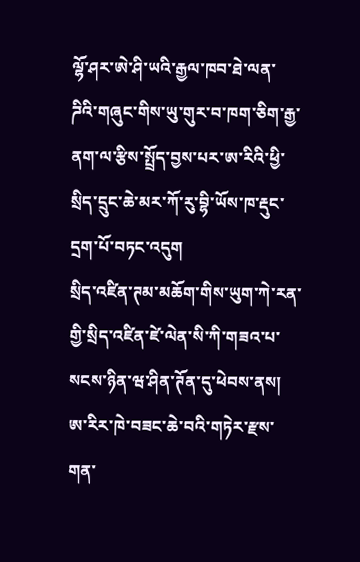ལྷོ་ཤར་ཨེ་ཤི་ཡའི་རྒྱལ་ཁབ་ཐེ་ལན་ཌིའི་གཞུང་གིས་ཡུ་གུར་བ་ཁག་ཅིག་རྒྱ་ནག་ལ་རྩིས་སྤྲོད་བྱས་པར་ཨ་རིའི་ཕྱི་སྲིད་དྲུང་ཆེ་མར་ཀོ་རུ་བྷི་ཡོས་ཁ་རྡུང་དྲག་པོ་བཏང་འདུག
སྲིད་འཛིན་ཊམ་མཆོག་གིས་ཡུག་ཀེ་རན་གྱི་སྲིད་འཛིན་ཛེ་ལེན་སི་ཀི་གཟའ་པ་སངས་ཉིན་ཝ་ཤིན་ཊོན་དུ་ཕེབས་ནས། ཨ་རིར་ཁེ་བཟང་ཆེ་བའི་གཏེར་རྫས་གན་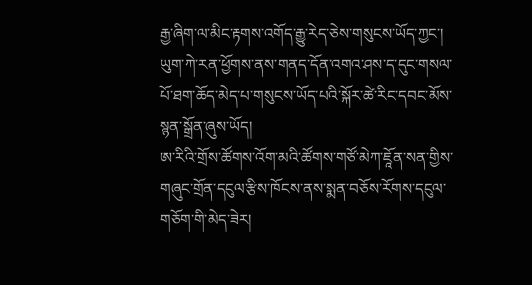རྒྱ་ཞིག་ལ་མིང་རྟགས་འགོད་རྒྱུ་རེད་ཅེས་གསུངས་ཡོད་ཀྱང་། ཡུག་ཀེ་རན་ཕྱོགས་ནས་གནད་དོན་འགའ་ཤས་ད་དུང་གསལ་པོ་ཐག་ཆོད་མེད་པ་གསུངས་ཡོད་པའི་སྐོར་ཚེ་རིང་དབང་མོས་སྙན་སྒྲོན་ཞུས་ཡོད།
ཨ་རིའི་གྲོས་ཚོགས་འོག་མའི་ཚོགས་གཙོ་མེཀ་ཇཱོན་སན་གྱིས་གཞུང་གྲོན་དངུལ་རྩིས་ཁོངས་ནས་སྨན་བཅོས་རོགས་དངུལ་གཅོག་གི་མེད་ཟེར།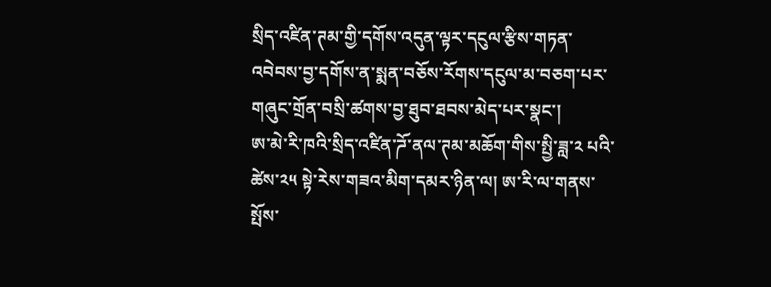སྲིད་འཛིན་ཊམ་གྱི་དགོས་འདུན་ལྟར་དངུལ་རྩིས་གཏན་འབེབས་བྱ་དགོས་ན་སྨན་བཅོས་རོགས་དངུལ་མ་བཅག་པར་གཞུང་གྲོན་བསྲི་ཚགས་བྱ་ཐུབ་ཐབས་མེད་པར་སྣང་།
ཨ་མེ་རི་ཁའི་སྲིད་འཛིན་ཌོ་ནལ་ཊམ་མཆོག་གིས་སྤྱི་ཟླ་༢ པའི་ ཚེས་༢༥ སྟེ་རེས་གཟའ་མིག་དམར་ཉིན་ལ། ཨ་རི་ལ་གནས་སྤོས་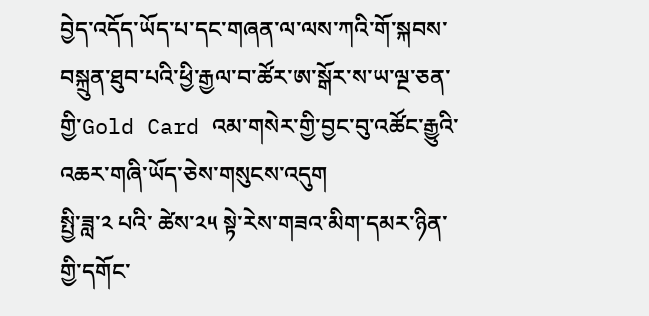བྱེད་འདོད་ཡོད་པ་དང་གཞན་ལ་ལས་ཀའི་གོ་སྐབས་བསྐྲུན་ཐུབ་པའི་ཕྱི་རྒྱལ་བ་ཚོར་ཨ་སྒོར་ས་ཡ་ལྔ་ཅན་གྱི་Gold Card འམ་གསེར་གྱི་བྱང་བུ་འཚོང་རྒྱུའི་འཆར་གཞི་ཡོད་ཅེས་གསུངས་འདུག
སྤྱི་ཟླ་༢ པའི་ ཚེས་༢༥ སྟེ་རེས་གཟའ་མིག་དམར་ཉིན་གྱི་དགོང་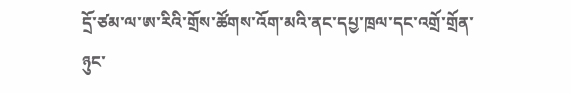དྲོ་ཙམ་ལ་ཨ་རིའི་གྲོས་ཚོགས་འོག་མའི་ནང་དཔྱ་ཁྲལ་དང་འགྲོ་གྲོན་ཉུང་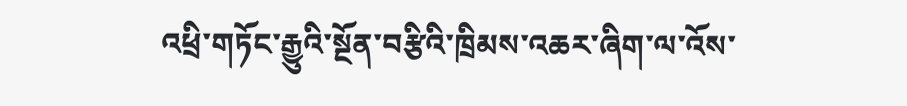འཕྲི་གཏོང་རྒྱུའི་སྔོན་བརྩིའི་ཁྲིམས་འཆར་ཞིག་ལ་འོས་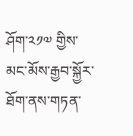ཤོག་༢༡༧ གྱིས་མང་མོས་རྒྱབ་སྐྱོར་ཐོག་ནས་གཏན་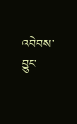འབེབས་བྱུང་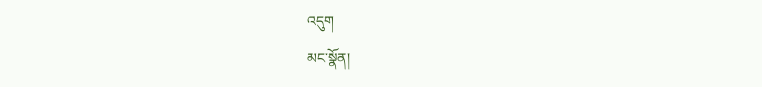འདུག
མང་སྣོན།